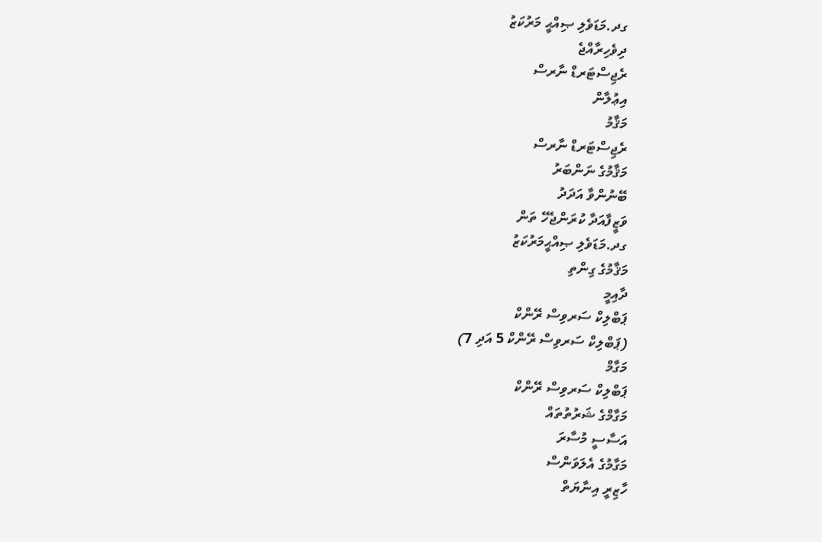ގދ.މަޑަވެލި ޞިއްޙީ މަރުކަޒު
ދިވެހިރާއްޖެ
ރެޖިސްޓަރޑް ނާރސް
އިޢުލާން
މަޤާމު
ރެޖިސްޓަރޑް ނާރސް
މަޤާމުގެ ނަންބަރު
ބޭނުންވާ އަދަދު
ވަޒީފާއަދާ ކުރަންޖެހޭ ތަން
ގދ.މަޑަވެލި ޞިއްޙީމަރުކަޒު
މަޤާމުގެ ގިންތި
ދާއިމީ
ޕަބްލިކް ސަރވިސް ރޭންކް
(ޕަބްލިކް ސަރވިސް ރޭންކް 5 އަދި 7)
މަގާމް
ޕަބްލިކް ސަރވިސް ރޭންކް
މަގާމްގެ ޝަރުތުތައް
އަސާސީ މުސާރަ
މަގާމުގެ އެލަވަންސް
ހާޒިރީ އިނާޔަތް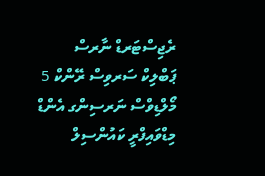ރެޖިސްޓަރޑް ނާރސް
ޕަބްލިކް ސަރވިސް ރޭންކް 5
މޯލްޑިވްސް ނަރސިންގ އެންޑް މިޑްވައިފްރީ ކައުންސިލް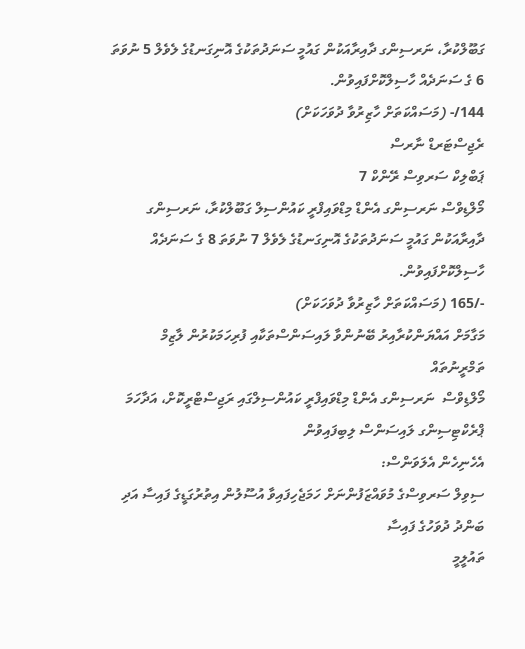ގަބޫލްކުރާ، ނަރސިންގ ދާއިރާއަކުން ގައުމީ ސަނަދުތަކުގެ އޮނިގަނޑުގެ ލެވެލް 5 ނުވަތަ 6 ގެ ސަނަދެއް ހާސިލްކޮށްފައިވުން.
144/- (މަސައްކަތަށް ހާޒިރުވާ ދުވަހަކަށް)
ރެޖިސްޓަރޑް ނާރސް
ޕަބްލިކް ސަރވިސް ރޭންކް 7
މޯލްޑިވްސް ނަރސިންގ އެންޑް މިޑްވައިފްރީ ކައުންސިލް ގަބޫލްކުރާ، ނަރސިންގ ދާއިރާއަކުން ގައުމީ ސަނަދުތަކުގެ އޮނިގަނޑުގެ ލެވެލް 7 ނުވަތަ 8 ގެ ސަނަދެއް ހާސިލްކޮށްފައިވުން.
-/165 (މަސައްކަތަށް ހާޒިރުވާ ދުވަހަކަށް)
މަގާމަށް އައްޔަންކުރާއިރު ބޭނުންވާ ލައިސަންސްތަކާއި ފުރިހަމަކުރުން ލާޒިމް ތަމްރީނުތައް
މޯލްޑިވްސް  ނަރސިންގ އެންޑް މިޑްވައިފްރީ ކައުންސިލްގައި ރަޖިސްޓްރީކޮށް، އަދާހަމަ ޕްރެކްޓިސިންގ ލައިސަންސް ލިބިފައިވުން
އެހެނިހެން އެލަވަންސް:
ސިވިލް ސަރވިސްގެ މުވައްޒަފުންނަށް ހަމަޖެހިފައިވާ އުސޫލުން އިތުރުގަޑީގެ ފައިސާ އަދި ބަންދު ދުވަހުގެ ފައިސާ
ތައުލީމީ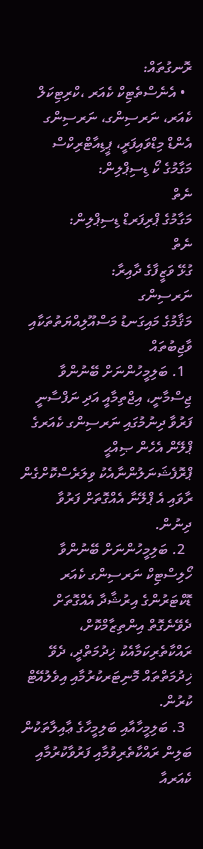ރޮނގުތައް:
  • އެނެސްތެޓިކް ކެއަރ ،ކްރިޓިކަލް ކެއަރ، ނަރސިންގ، ނަރސިންގ އެންޑް މިޑްވައިފަރީ، ޕީޑިއާޓްރިކްސް
މަގާމުގެ ކޯ ޑިސިޕްލިން:
ނެތް
މަގާމުގެ ޕްރިފަރޑް ޑިސިޕްލިން:
ނެތް
ގުޅޭ ވަޒީފާގެ ދާއިރާ:
ނަރސިންގ
މަޤާމުގެ މައިގަނޑު މަސްއޫލިއްޔަތުތަކާއި ވާޖިބުތައް
  1. ބަލިމީހުންނަށް ބޭނުންވާ ޖިސްމާނީ، އިޖްތިމާއީ އަދި ނަފްސާނީ ފަރުވާ ދިނުމުގައި ނަރސިންގ ކެއަރގެ ޕްލޭން އެހެން ޞިއްޙީ ޕްރޮފެޝަނަލުންނާއެކު ވިލަރެސްކޮށްގެން ރާވައި އެ ޕްލޭނާ އެއްގޮތަށް ފަރުވާ ދިނުން.
  2. ބަލިމީހުންނަށް ބޭނުންވާ ހޯލިސްޓިކް ނަރސިންގ ކެއަރ ޑޮކްޓަރުންގެ އިރުޝާދާ އެއްގޮތަށް ދެވޭނެގޮތް އިންތިޒާމްކޮށް، ރައްކާތެރިކަމާއެކު ޚިދުމަތްދީ، ދެވޭ ޚިދުމަތްތައް މޮނިޓަރކުރުމާއި އިވެލުއޭޓް ކުރުން.
  3. ބަލިމީހާއާއި ބަލިމީހާގެ ޢާއިލާތަކުން ބަލިން ރައްކާތެރިވުމާއި ފަރުވާކުރުމާއި ކެއަރއާ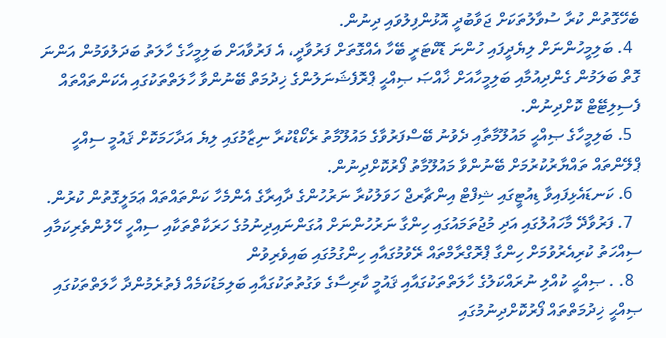ބެހޭގޮތުން ކުރާ ސުވާލުތަކަށް ޖަވާބުދީ އޮޅުންފިލުވައި ދިނުން.
  4. ބަލިމީހުންނަށް ލިޔެދީފައި ހުންނަ ޑޮކްޓަރީ ބޭހާ އެއްގޮތަށް ފަރުވާދީ، އެ ފަރުވާއަށް ބަލިމީހާގެ ހާލަތު ބަދަލުވަމުން އަންނަ ގޮތް ބަލަމުން ގެންދިއުމާއި ބަލިމީހާއަށް ޚާއްޞަ ޞިއްޙީ ޕްރޮފެޝަނަލުންގެ ޚިދުމަތް ބޭނުންވާ ހާލަތްތަކުގައި އެކަންތައްތައް ފެސިލިޓޭޓް ކޮށްދިނުން.
  5. ބަލިމީހާގެ ޞިއްޙީ މައުލޫމާތާއި ދެވުނު ބޭސްފަރުވާގެ މައުލޫމާތު ރެކޯޑްކުރާ ނިޒާމުގައި ލިޔެ އަދާހަމަކޮށް ޤައުމީ ސިއްހީ ޕްލޭންތައް ތައްޔާރުކުރުމަށް ބޭނުންވާ މައުލޫމާތު ފޯރުކޮށްދިނުން.
  6. ކަނޑައެޅިފައިވާ ޑިއުޓީގައި ޝިފްޓް އިންޗާރޖް ހަވަލުކުރާ ނަރުހުންގެ ދާއިރާގެ އެންމެހާ ކަންތައްތައް ޢަމަލީގޮތުން ކުރުން.
  7. ފަރުވާދޭ މާހައުލުގައި އަދި މުޖުތަމައުގައި ހިންގާ ނަރުހުންނަށް އުގަންނައިދިނުމުގެ ހަރަކާތްތަކާއި ސިއްހީ ހޭލުންތެރިކަމާއި ސިއްހަތު ކުރިއެރުވުމަށް ހިންގާ ޕްރޮގްރާމްތައް ރޭވުމުގައާއި ހިންގުމުގައި ބައިވެރިވުން
  8. . ޞިއްޙީ ކުއްލި ނުރައްކަލުގެ ހާލަތްތަކުގައާއި ޤައުމީ ކާރިސާގެ ވަގުތުތަކުގައާއި ބަލިމަޑުކަމެއް ފެތުރެމުންދާ ހާލަތްތަކުގައި ޞިއްޙީ ޚިދުމަތްތައް ފޯރުކޮށްދިނުމުގައި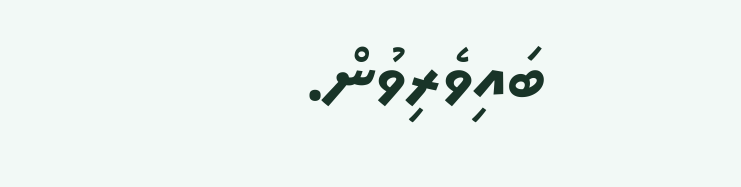ބައިވެރިވުން.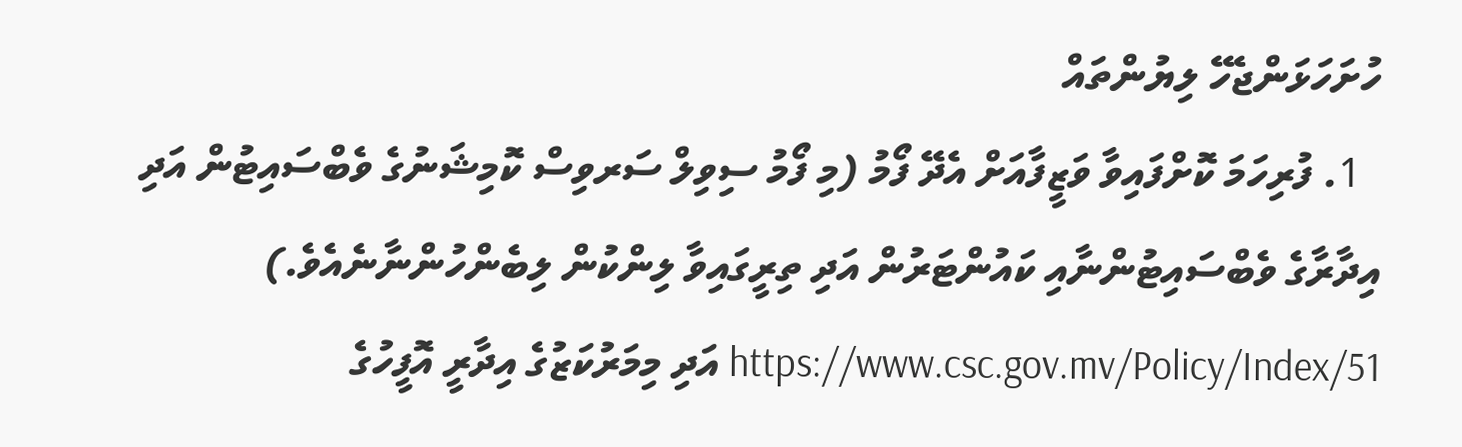ހުށަހަޅަންޖެހޭ ލިޔުންތައް
  1. ފުރިހަމަ ކޮށްފައިވާ ވަޒީފާއަށް އެދޭ ފޯމު (މި ފޯމު ސިވިލް ސަރވިސް ކޮމިޝަނުގެ ވެބްސައިޓުން އަދި އިދާރާގެ ވެބްސައިޓުންނާއި ކައުންޓަރުން އަދި ތިރީގައިވާ ލިންކުން ލިބެންހުންނާނެއެވެ.)  https://www.csc.gov.mv/Policy/Index/51 އަދި މިމަރުކަޒުގެ އިދާރީ އޮފީހުގެ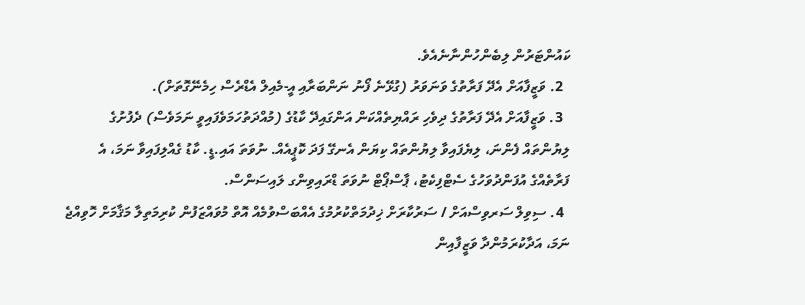ކައުންޓަރުން ލިބެންހުންނާނެއެވެ.
  2. ވަޒީފާއަށް އެދޭ ފަރާތުގެ ވަނަވަރު (ގުޅޭނެ ފޯނު ނަންބަރާއި އީ-މެއިލް އެޑްރެސް ހިމެނޭގޮތަށް).
  3. ވަޒީފާއަށް އެދޭ ފަރާތުގެ ދިވެހި ރައްޔިތެއްކަން އަންގައިދޭ ކާޑުގެ (މުއްދަތުހަމަވެފައިވީ ނަމަވެސް) ދެފުށުގެ ލިޔުންތައް ފެންނަ، ލިޔެފައިވާ ލިޔުންތައް ކިޔަން އެނގޭ ފަދަ ކޮޕީއެއް. ނުވަތަ އައި.ޑީ. ކާޑު ގެއްލިފައިވާ ނަމަ، އެ ފަރާތެއްގެ އުފަންދުވަހުގެ ސެޓްފިކެޓު، ޕާސްޕޯޓް ނުވަތަ ޑްރައިވިންގ ލައިސަންސް.
  4. ސިވިލް ސަރވިސްއަށް / ސަރުކާރަށް ޚިދުމަތްކުރުމުގެ އެއްބަސްވުމެއް އޮތް މުވައްޒަފުން ކުރިމަތިލާ މަޤާމަށް ހޮވިއްޖެ ނަމަ، އަދާކުރަމުންދާ ވަޒީފާއިން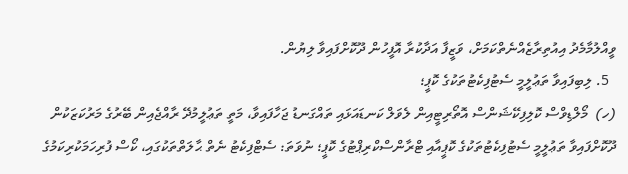ވީއްލުމާމެދު އިއުތިރާޒެއްނެތްކަމަށް، ވަޒީފާ އަދާކުރާ އޮފީހުން ދޫކޮށްފައިވާ ލިޔުން.
  5. ލިބިފައިވާ ތަޢުލީމީ ސެޓުފިކެޓުތަކުގެ ކޮޕީ؛
(ހ)  މޯލްޑިވްސް ކޮލިފިކޭޝަންސް އޮތޯރިޓީއިން ލެވަލް ކަނޑައަޅައި ތައްގަނޑު ޖަހާފައިވާ، މަތީ ތަޢުލީމުދޭ ރާއްޖެއިން ބޭރުގެ މަރުކަޒަކުން ދޫކޮށްފައިވާ ތަޢުލީމީ ސެޓުފިކެޓުތަކުގެ ކޮޕީއާއި ޓްރާންސްކްރިޕްޓުގެ ކޮޕީ؛ ނުވަތަ: ސެޓްފިކެޓު ނެތް ޙާލަތްތަކުގައި، ކޯސް ފުރިހަމަކުރިކަމުގެ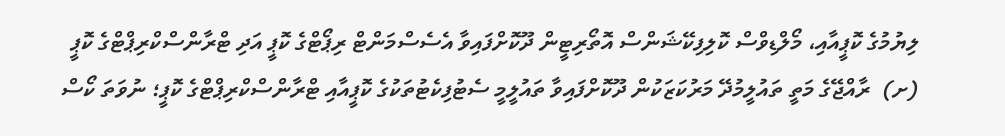ލިޔުމުގެ ކޮޕީއާއި، މޯލްޑިވްސް ކޮލިފިކޭޝަންސް އޮތޯރިޓީން ދޫކޮށްފައިވާ އެސެސްމަންޓް ރިޕޯޓްގެ ކޮޕީ އަދި ޓްރާންސްކްރިޕްޓްގެ ކޮޕީ
(ށ)  ރާއްޖޭގެ މަތީ ތައުލީމުދޭ މަރުކަޒަކުން ދޫކޮށްފައިވާ ތައުލީމީ ސެޓުފިކެޓުތަކުގެ ކޮޕީއާއި ޓްރާންސްކްރިޕްޓްގެ ކޮޕީ؛ ނުވަތަ ކޯސް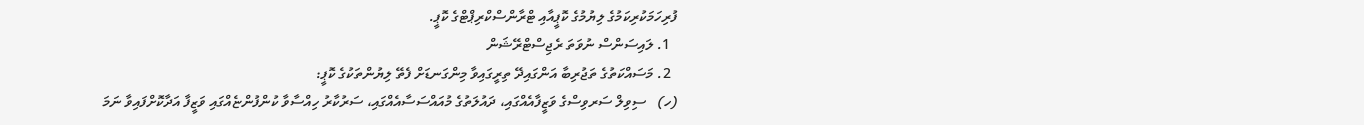ފުރިހަމަކުރިކަމުގެ ލިޔުމުގެ ކޮޕީއާއި ޓްރާންސްކްރިޕްޓްގެ ކޮޕީ.
  1. ލައިސަންސް ނުވަތަ ރެޖިސްޓްރޭޝަން
  2. މަސައްކަތުގެ ތަޖުރިބާ އަންގައިދޭ ތިރީގައިވާ މިންގަނޑަށް ފެތޭ ލިޔުންތަކުގެ ކޮޕީ:
(ހ)   ސިވިލް ސަރވިސްގެ ވަޒީފާއެއްގައި، ދައުލަތުގެ މުއައްސަސާއެއްގައި، ސަރުކާރު ހިއްސާވާ ކުންފުންޏެއްގައި ވަޒީފާ އަދާކޮށްފައިވާ ނަމަ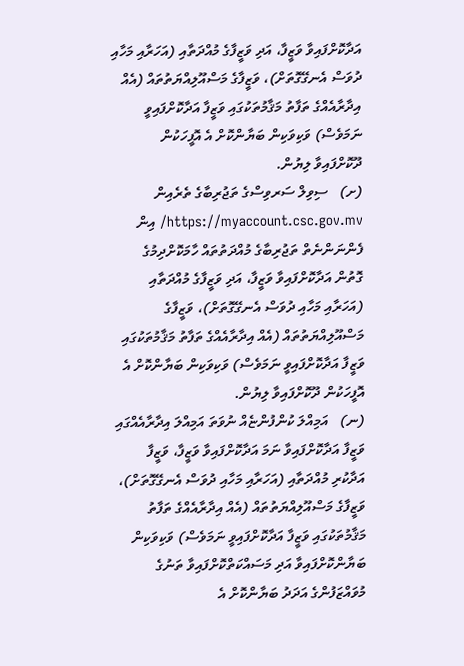އަދާކޮށްފައިވާ ވަޒީފާ، އަދި ވަޒީފާގެ މުއްދަތާއި (އަހަރާއި މަހާއި ދުވަސް އެނގޭގޮތަށް)، ވަޒީފާގެ މަސްއޫލިއްޔަތުތައް (އެއް އިދާރާއެއްގެ ތަފާތު މަޤާމުތަކުގައި ވަޒީފާ އަދާކޮށްފައިވީ ނަމަވެސް) ވަކިވަކިން ބަޔާންކޮށް އެ އޮފީހަކުން ދޫކޮށްފައިވާ ލިޔުން.
(ށ)   ސިވިލް ސަރވިސްގެ ތަޖުރިބާގެ ތެރެއިން https://myaccount.csc.gov.mv/ އިން ފެންނަންނެތް ތަޖުރިބާގެ މުއްދަތުތައް ހާމަކޮށްދިމުގެ ގޮތުން އަދާކޮށްފައިވާ ވަޒީފާ، އަދި ވަޒީފާގެ މުއްދަތާއި (އަހަރާއި މަހާއި ދުވަސް އެނގޭގޮތަށް)، ވަޒީފާގެ މަސްއޫލިއްޔަތުތައް (އެއް އިދާރާއެއްގެ ތަފާތު މަޤާމުތަކުގައި ވަޒީފާ އަދާކޮށްފައިވީ ނަމަވެސް) ވަކިވަކިން ބަޔާންކޮށް އެ އޮފީހަކުން ދޫކޮށްފައިވާ ލިޔުން.
(ނ)   އަމިއްލަ ކުންފުންޏެއް ނުވަތަ އަމިއްލަ އިދާރާއެއްގައި ވަޒީފާ އަދާކޮށްފައިވާ ނަމަ އަދާކޮށްފައިވާ ވަޒީފާ، ވަޒީފާ އަދާކުރި މުއްދަތާއި (އަހަރާއި މަހާއި ދުވަސް އެނގޭގޮތަށް)، ވަޒީފާގެ މަސްއޫލިއްޔަތުތައް (އެއް އިދާރާއެއްގެ ތަފާތު މަޤާމުތަކުގައި ވަޒީފާ އަދާކޮށްފައިވީ ނަމަވެސް) ވަކިވަކިން ބަޔާންކޮށްފައިވާ އަދި މަސައްކަތްކޮށްފައިވާ ތަނުގެ މުވައްޒަފުންގެ އަދަދު ބަޔާންކޮށް އެ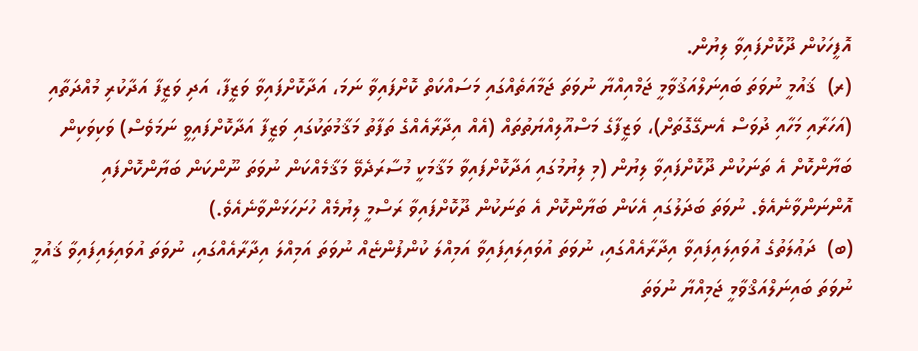އޮފީހަކުން ދޫކޮށްފައިވާ ލިޔުން.
(ރ)  ޤައުމީ ނުވަތަ ބައިނަލްއަޤުވާމީ ޖަމްއިއްޔާ ނުވަތަ ޖަމާއަތެއްގައި މަސައްކަތް ކޮށްފައިވާ ނަމަ، އަދާކޮށްފައިވާ ވަޒީފާ، އަދި ވަޒީފާ އަދާކުރި މުއްދަތާއި (އަހަރާއި މަހާއި ދުވަސް އެނގޭގޮތަށް)، ވަޒީފާގެ މަސްއޫލިއްޔަތުތައް (އެއް އިދާރާއެއްގެ ތަފާތު މަޤާމުތަކުގައި ވަޒީފާ އަދާކޮށްފައިވީ ނަމަވެސް) ވަކިވަކިން ބަޔާންކޮށް އެ ތަނަކުން ދޫކޮށްފައިވާ ލިޔުން (މި ލިޔުމުގައި އަދާކޮށްފައިވާ މަޤާމަކީ މުސާރަދެވޭ މަޤާމެއްކަން ނުވަތަ ނޫންކަން ބަޔާންކޮށްފައި އޮންނަންވާނެއެވެ. ނުވަތަ ބަދަލުގައި އެކަން ބަޔާންކޮށް އެ ތަނަކުން ދޫކޮށްފައިވާ ރަސްމީ ލިޔުމެއް ހުށަހަޅަންވާނެއެވެ.)
(ބ)  ދަޢުލަތުގެ އުވައިލައިފައިވާ އިދާރާއެއްގައި، ނުވަތަ އުވައިލައިފައިވާ އަމިއްލަ ކުންފުންޏެއް ނުވަތަ އަމިއްލަ އިދާރާއެއްގައި، ނުވަތަ އުވައިލައިފައިވާ ޤައުމީ ނުވަތަ ބައިނަލްއަޤްވާމީ ޖަމިއްޔާ ނުވަތަ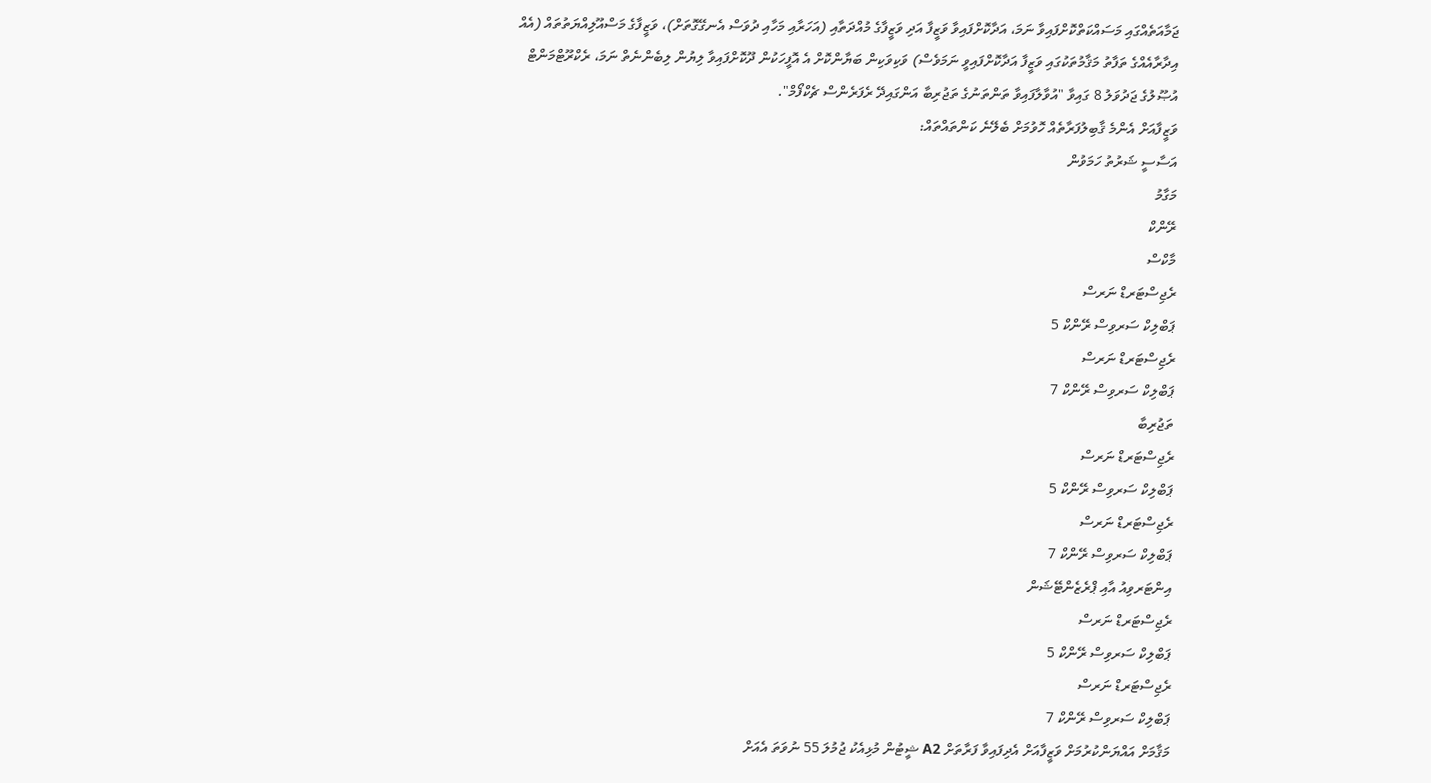ޖަމާއަތެއްގައި މަސައްކަތްކޮށްފައިވާ ނަމަ، އަދާކޮށްފައިވާ ވަޒީފާ އަދި ވަޒީފާގެ މުއްދަތާއި (އަހަރާއި މަހާއި ދުވަސް އެނގޭގޮތަށް)، ވަޒީފާގެ މަސްއޫލިއްޔަތުތައް (އެއް އިދާރާއެއްގެ ތަފާތު މަޤާމުތަކުގައި ވަޒީފާ އަދާކޮށްފައިވީ ނަމަވެސް) ވަކިވަކިން ބަޔާންކޮށް އެ އޮފީހަކުން ދޫކޮށްފައިވާ ލިޔުން ލިބެންނެތް ނަމަ، ރެކްރޫޓްމަންޓް އުޞޫލުގެ ޖަދުވަލު 8 ގައިވާ "އުވާލާފައިވާ ތަންތަނުގެ ތަޖުރިބާ އަންގައިދޭ ރެފަރެންސް ޗެކްފޯމް".
ވަޒީފާއަށް އެންމެ ޤާބިލުފަރާތެއް ހޮވުމަށް ބެލޭނެ ކަންތައްތައް:
އަސާސީ ޝަރުތު ހަމަވުން
މަގާމު
ރޭންކް
މާކްސް
ރެޖިސްޓަރޑް ނަރސް
ޕަބްލިކް ސަރވިސް ރޭންކް 5
ރެޖިސްޓަރޑް ނަރސް
ޕަބްލިކް ސަރވިސް ރޭންކް 7
ތަޖުރިބާ
ރެޖިސްޓަރޑް ނަރސް
ޕަބްލިކް ސަރވިސް ރޭންކް 5
ރެޖިސްޓަރޑް ނަރސް
ޕަބްލިކް ސަރވިސް ރޭންކް 7
އިންޓަރވިއު އާއި ޕްރެޒެންޓޭޝަން
ރެޖިސްޓަރޑް ނަރސް
ޕަބްލިކް ސަރވިސް ރޭންކް 5
ރެޖިސްޓަރޑް ނަރސް
ޕަބްލިކް ސަރވިސް ރޭންކް 7
މަޤާމަށް އައްޔަންކުރުމަށް ވަޒީފާއަށް އެދިފައިވާ ފަރާތަށް A2 ޝީޓުން މުޅިއެކު ޖުމުލަ 55 ނުވަތަ އެއަށް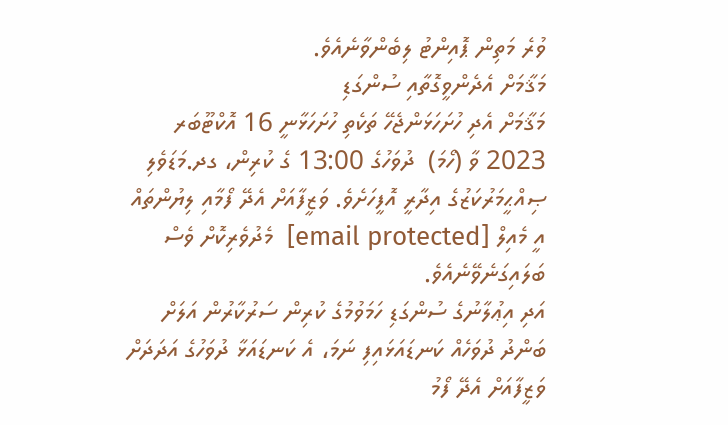ވުރެ މަތިން ޕޮއިންޓު ލިބެންވާނެއެވެ.
މަޤާމަށް އެދެންވީގޮތާއި ސުންގަޑި
މަޤާމަށް އެދި ހުށަހަޅަންޖެހޭ ތަކެތި ހުށަހަޅާނީ 16 އޮކްޓޫބަރ 2023 ވާ (ހޯމަ)  ދުވަހުގެ 13:00 ގެ ކުރިން، ގދ.މަޑަވެލި ޞިއްޙީމަރުކަޒުގެ އިދާރީ އޮފީހަށެވެ. ވަޒީފާއަށް އެދޭ ފޯމާއި ލިޔުންތައް  އީ މެއިލް [email protected]  މެދުވެރިކޮށް ވެސް ބަލައިގަނެވޭނެއެވެ.
އަދި އިޢުލާނުގެ ސުންގަޑި ހަމަވުމުގެ ކުރިން ސަރުކާރުން އަލަށް ބަންދު ދުވަހެއް ކަނޑައަޅައިފި ނަމަ، އެ ކަނޑައަޅާ ދުވަހުގެ އަދަދަށް ވަޒީފާއަށް އެދޭ ފޯމު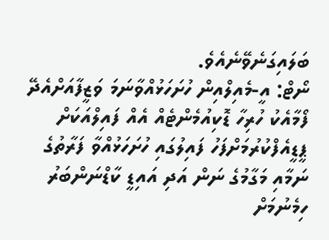ބަލައިގަނެވޭނެއެވެ.
ނޯޓް: އީ-މެއިލްއިން ހުށަހަޅުއްވާނަމަ ވަޒީފާއަށްއެދޭ ފޯމާއެކު ހުރިހާ ޑޮކިއުމެންޓެއް އެއް ފައިލްއަކަށް ޕީޑީއެފްކުރުމަށްފަހު ފައިލުގައި ހުށަހަޅުއްވާ ފަރާތުގެ ނަމާއި މަގާމުގެ ނަން އަދި އައިޑީ ކާޑްނަންބަރު ހިމެނުމަށް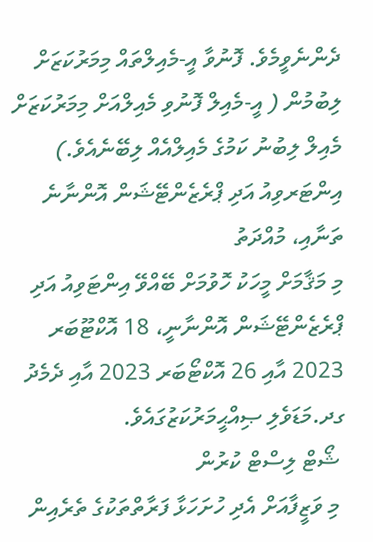ދެންނެވީމެވެ. ފޮނުވާ އީ-މެއިލްތައް މިމަރުކަޒަށް ލިބުމުން ( އީ-މެއިލް ފޮނުވި މެއިލްއަށް މިމަރުކަޒަށް މެއިލް ލިބުނު ކަމުގެ މެއިލްއެއް ލިބޭނެއެވެ.)
އިންޓަރވިއު އަދި ޕްރެޒެންޓޭޝަން އޮންނާނެ ތަނާއި، މުއްދަތު
މި މަޤާމަށް މީހަކު ހޮވުމަށް ބޭއްވޭ އިންޓަވިއު އަދި ޕްރެޒެންޓޭޝަން އޮންނާނީ، 18 އޮކްޓޫބަރ 2023 އާއި 26 އޮކްޓޯބަރ 2023 އާއި ދެމެދު ގދ.މަޑަވެލި ޞިއްޙީމަރުކަޒުގައެވެ.
 ޝޯޓް ލިސްޓް ކުރުން
 މި ވަޒީފާއަށް އެދި ހުށަހަޅާ ފަރާތްތަކުގެ ތެރެއިން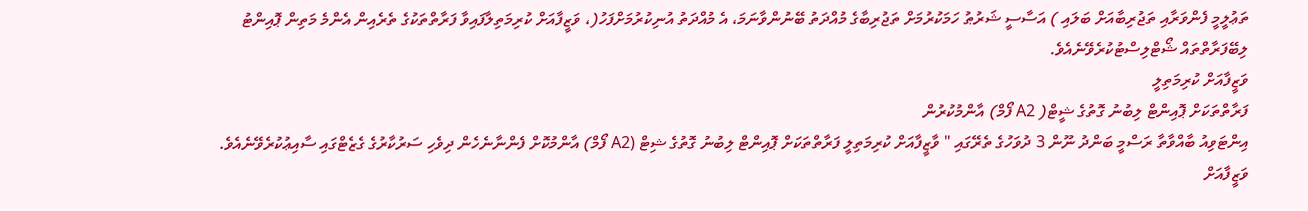ތަޢުލީމީ ފެންވަރާއި ތަޖުރިބާއަށް ބަލައި ) އަސާސީ ޝަރުޠު ހަމަކުރުމަށް ތަޖުރިބާގެ މުއްދަތު ބޭނުންވާނަމަ، އެ މުއްދަތު އުނިކުރުމަށްފަހު(، ވަޒީފާއަށް ކުރިމަތިލާފައިވާ ފަރާތްތަކުގެ ތެރެއިން އެންމެ މަތިން ޕޮއިންޓު ލިބޭފަރާތްތައް ޝޯޓްލިސްޓުކުރެވޭނެއެވެ.
ވަޒީފާއަށް ކުރިމަތިލީ
ފަރާތްތަކަށް ޕޮއިންޓް ލިބުނު ގޮތުގެ ޝީޓް( A2 ފޯމް) އާންމުކުރުން
އިންޓަވިއު ބާއްވާތާ ރަސްމީ ބަންދު ނޫން 3 ދުވަހުގެ ތެރޭގައި " ވާޒީފާއަށް ކުރިމަތިލީ ފަރާތްތަކަށް ޕޮއިންޓް ލިބުނު ގޮތުގެ ޝިޓް (A2 ފޯމް) އާންމުކޮށް ފެންނާނެހެން ދިވެހި ސަރުކާރުގެ ގެޒެޓްގައި ސާއިޢުކުރެވޭނެއެވެ. ވަޒީފާއަށް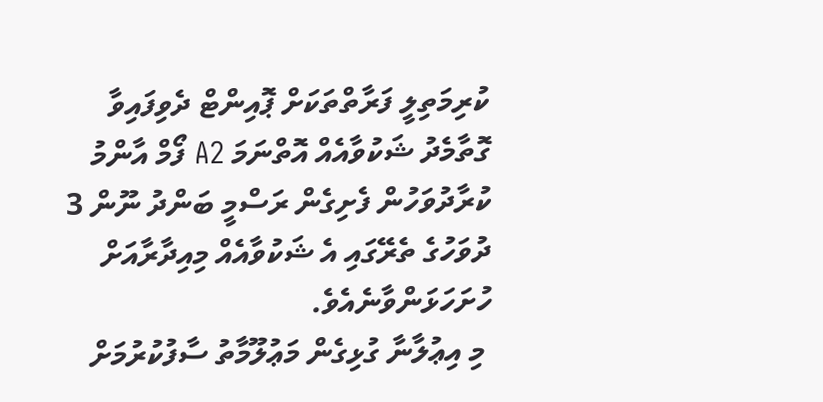ކުރިމަތިލީ ފަރާތްތަކަށް ޕޮއިންޓް ދެވިފައިވާ ގޮތާމެދު ޝަކުވާއެއް އޮތްނަމަ A2 ފޯމް އާންމު ކުރާދުވަހުން ފެށިގެން ރަސްމީ ބަންދު ނޫން 3 ދުވަހުގެ ތެރޭގައި އެ ޝަކުވާއެއް މިއިދާރާއަށް ހުށަހަޅަންވާނެއެވެ.
 މި އިޢުލާނާ ގުޅިގެން މަޢުލޫމާތު ސާފުކުރުމަށް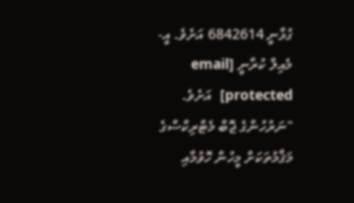ގުޅާނީ 6842614 އަށެވެ. އީ-މެއިލް ކުރާނީ [email protected]  އަށެވެ.
"ނަރުހުންގެ ޖޮބް މެޓްރިކްސްގެ މަޤާމުތަކަށް މީހުން ހޮވުމާއި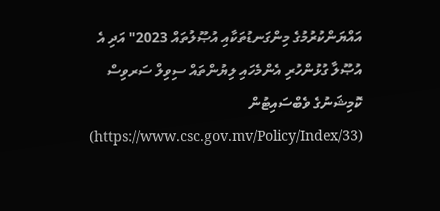އައްޔަންކުރުމުގެ މިންގަނޑުތަކާއި އުޞޫލުތައް 2023" އަދި އެ އުޞޫލާ ގުޅުންހުރި އެންމެހައި ލިޔުންތައް ސިވިލް ސަރވިސް ކޮމިޝަނުގެ ވެބްސައިޓުން (https://www.csc.gov.mv/Policy/Index/33)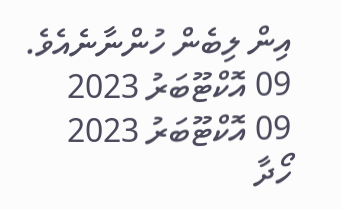އިން ލިބެން ހުންނާނެއެވެ.
09 އޮކްޓޫބަރު 2023
09 އޮކްޓޫބަރު 2023
ހޯދާ